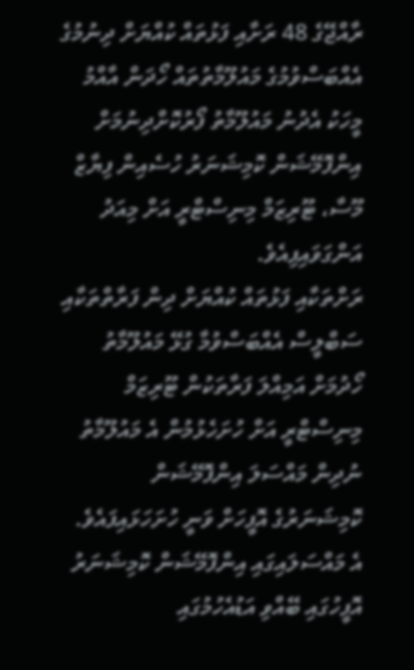ރާއްޖޭގެ 48 ރަށާއި ފަޅުތައް ކުއްޔަށް ދިނުމުގެ އެއްބަސްވުމުގެ މައުލޫމާތުތައް ހޯދަން އާއްމު މީހަކު އެދުނު މައުލޫމާތު ފޯރުކޮށްދިނުމަށް އިންފޮމޭޝަން ކޮމިޝަނަރު ހުސެއިން ފިޔާޒް މޫސާ، ޓޫރިޒަމް މިނިސްޓްރީ އަށް މިއަދު އަންގަވައިފިއެވެ.
ރަށްތަކާއި ފަޅުތައް ކުއްޔަށް ދިން ފަރާތްތަކާއި ސަބްލީސް އެއްބަސްވުމާ ގުޅޭ މައުލޫމާތު ހޯދުމަށް އަމިއްލަ ފަރާތަކުން ޓޫރިޒަމް މިނިސްޓްރީ އަށް ހުށަހެޅުމުން އެ މައުލޫމާތު ނުދިން މައްސަލަ އިންފޮމޭޝަން ކޮމިޝަނަރުގެ އޮފީހަށް ވަނީ ހުށަހަޅައިފައެވެ. އެ މައްސަލައިގައި އިންފޮމޭޝަން ކޮމިޝަނަރު އޮފީހުގައި ބޭއްވި އަޑުއެހުމުގައި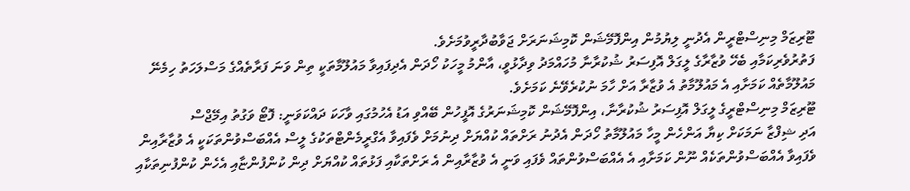ޓޫރިޒަމް މިނިސްޓްރީން އެދުނީ ލިޔުމުން އިންފޮމޭޝަން ކޮމިޝަނަރަށް ޖަވާބުދާރީވުމަށެވެ.
ފަތުރުވެރިކަމާއި ބެހޭ ވުޒާރާގެ ލީގަލް އޮފިސަރު ޝުކުރާނާ މުހައްމަދު ވިދާޅުވީ، އާންމު މީހަކު ހޯދަން އެދިފައިވާ މައުލޫމާތަކީ ތިން ވަނަ ފަރާތެއްގެ މަސްލަހަތު ހިމެނޭ މައުލޫމާތެއް ކަމަށާއި އެ މައުލޫމާތު އެ ވުޒާރާ އަށް ހާމަ ނުކުރެވޭނެ ކަމަށެވެ.
ޓޫރިޒަމް މިނިސްޓްރީގެ ލީގަލް އޮފިސަރު ޝުކުރާނާ، އިންފޮމޭޝަން ކޮމިޝަނަރުގެ އޮފީހުން ބޭއްވި އަޑު އެހުމުގައި ވާހަކަ ދައްކަވަނީ: ފޮޓޯ ވަގުތު އިމޭޖްސް
އަދި ޝިފްޒާ ނަމަކަށް ކިޔާ އަންހެން މީހާ މައުލޫމާތު ހޯދަން އެދުނު ރަށްތައް ކުއްޔަށް ދިނުމަށް ވެފައިވާ އެގްރީމެންޓްތަކުގެ ލީސް އެއްބަސްވުންތަކަކީ އެ ވުޒާރާއިން ވެފައިވާ އެއްބަސްވުންތަކެއް ނޫން ކަމަށާއި އެ އެއްބަސްވުންތައް ވެފައި ވަނީ އެ ވުޒާރާއިން އެ ރަށްތަކާއި ފަޅުތައް ކުއްޔަށް ދިން ކުންފުންޏާއި އެހެން ކުންފުނިތަކާއި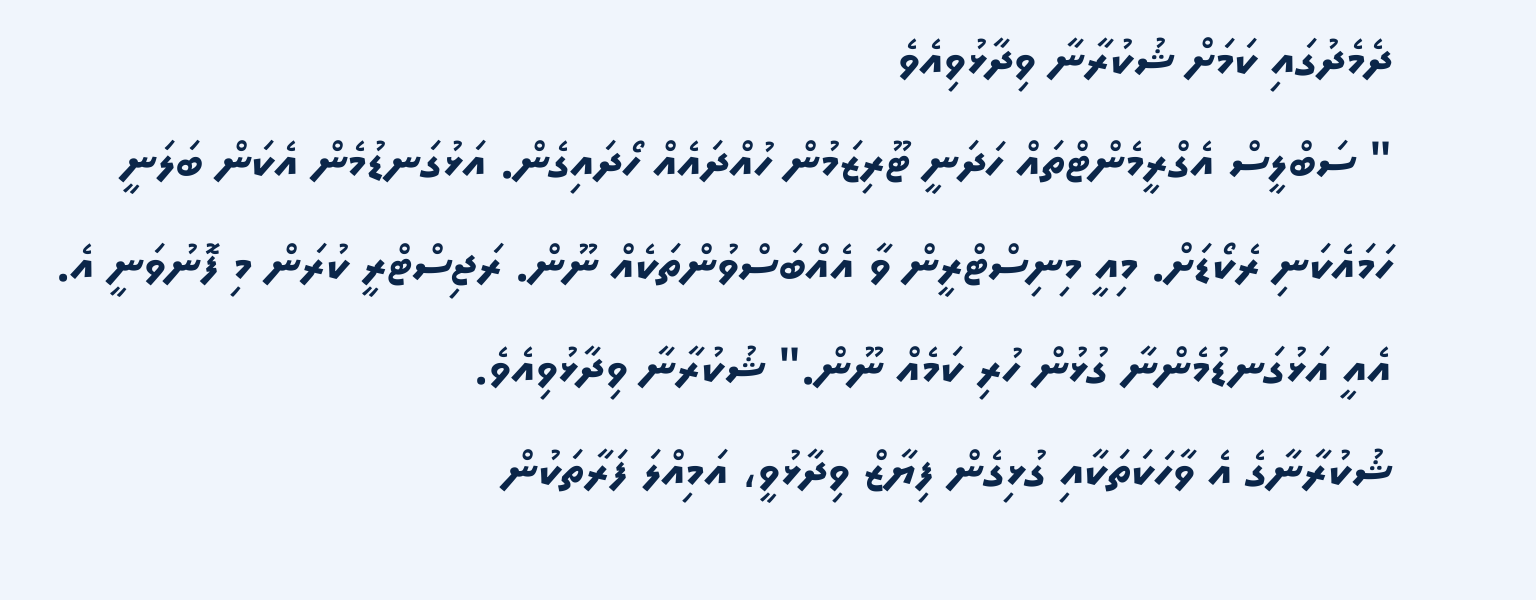ދެމެދުގައި ކަމަށް ޝުކުރާނާ ވިދާޅުވިއެވެ
" ސަބްލީސް އެގްރީމެންޓްތައް ހަދަނީ ޓޫރިޒަމުން ހުއްދައެއް ހޯދައިގެން. އަޅުގަނޑުމެން އެކަން ބަލަނީ ހަމައެކަނި ރެކޯޑަށް. މިއީ މިނިސްޓްރީން ވާ އެއްބަސްވުންތަކެއް ނޫން. ރަޖިސްޓްރީ ކުރަން މި ފޮނުވަނީ އެ. އެއީ އަޅުގަނޑުމެންނާ ގުޅުން ހުރި ކަމެއް ނޫން." ޝުކުރާނާ ވިދާޅުވިއެވެ.
ޝުކުރާނާގެ އެ ވާހަކަތަކާއި ގުޅިގެން ފިޔާޒް ވިދާޅުވީ، އަމިއްލަ ފަރާތަކުން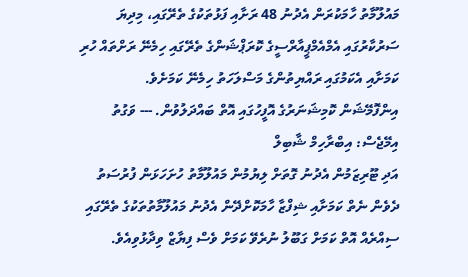މައުލޫމާތު ހާމަކުރަން އެދުނު 48 ރަށާއި ފަޅުތަކުގެ ތެރޭގައި، މިދިޔަ ސަރުކާރުގައި އެމްއެމްޕީއާރްސީގެ ކޮރަޕްޝަންގެ ތެރޭގައި ހިމެނޭ ރަށްތައް ހުރި ކަމަށާއި އެކަމުގައި ރައްޔިތުންގެ މަސްލަހަތު ހިމެނޭ ކަމަށެވެ.
އިންފޮމޭޝަން ކޮމިޝަނަރުގެ އޮފީހުގައި އޮތް ބައްދަލުވުން. --- ވަގުތު އިމޭޖެސް: އިބްރާހިމް ޝާބިލް
އަދި ޓޫރިޒަމުން އެދުނު ގޮތަށް ލިޔުމުން މައުލޫމާތު ހުށަހަޅަން ފުރުސަތު ދެވެން ނެތް ކަމަށާއި ޝިފްޒާ ހާމަކޮށްދޭން އެދުނު މައުލޫމާތުތަކުގެ ތެރޭގައި ސިއްރެއް އޮތް ކަމަށް ގަބޫލު ނުރެވޭ ކަމަށް ވެސް ފިޔާޒް ވިދާޅުވިއެވެ.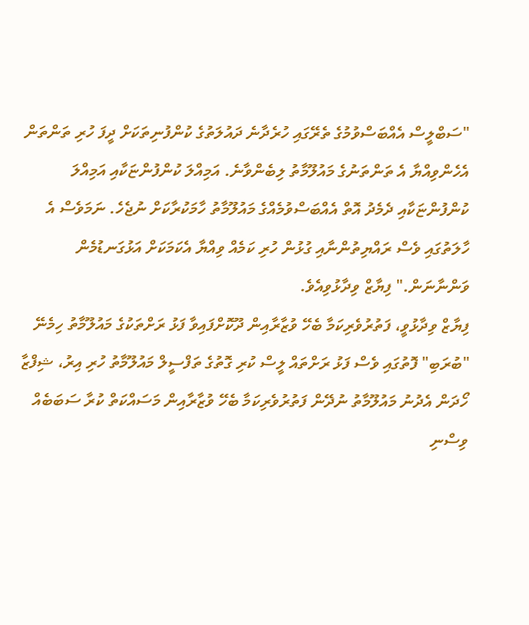"ސަބްލީސް އެއްބަސްވުމުގެ ތެރޭގައި ހުރެދާނެ ދައުލަތުގެ ކުންފުނިތަކަށް ދީފަ ހުރި ތަންތަން އެހެންވިއްޔާ އެ ތަންތަނުގެ މައުލޫމާތު ލިބެންވާނެ. އަމިއްލަ ކުންފުންޏަކާއި އަމިއްލަ ކުންފުންޏަކާއި ދެމެދު އޮތް އެއްބަސްވުމެއްގެ މައުލޫމާތު ހާމަކުރާކަށް ނުޖެހެ. ނަމަވެސް އެ ހާލަތުގައި ވެސް ރައްޔިތުންނާއި ގުޅުން ހުރި ކަމެއް ވިއްޔާ އެކަމަކަށް އަޅުގަނޑުމެން ވަންނާނަން." ފިޔާޒް ވިދާޅުވިއެވެ.
ފިޔާޒް ވިދާޅުވީ، ފަތުރުވެރިކަމާ ބެހޭ ވުޒާރާއިން ދޫކޮށްފައިވާ ފަޅު ރަށްތަކުގެ މައުލޫމާތު ހިމެނޭ "ބުރަބި" ފޮތުގައި ވެސް ފަޅު ރަށްތައް ލީސް ކުރި ގޮތުގެ ތަފްސީލް މައުލޫމާތު ހުރި އިރު، ޝިފްޒާ ހޯދަން އެދުނު މައުލޫމާތު ނުދޭން ފަތުރުވެރިކަމާ ބެހޭ ވުޒާރާއިން މަސައްކަތް ކުރާ ސަބަބެއް ވިސްނި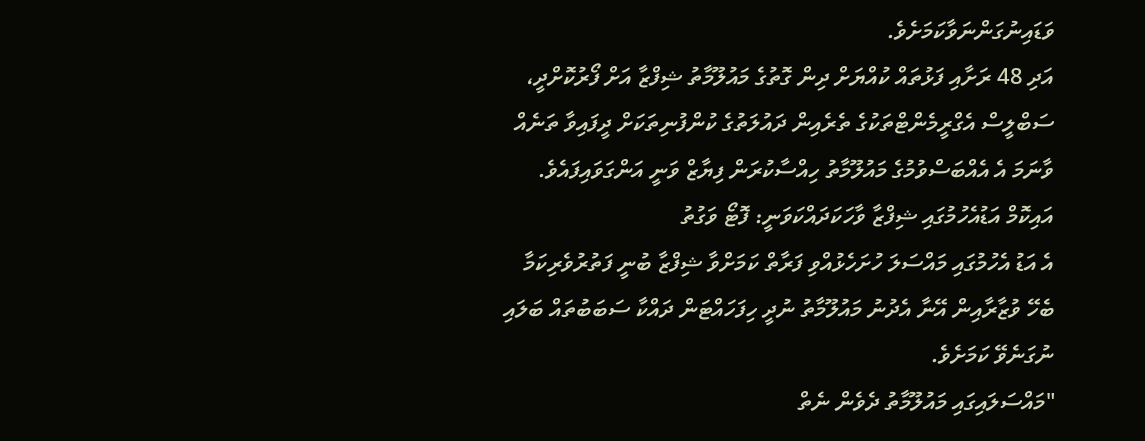ވަޑައިނުގަންނަވާކަމަށެވެ.
އަދި 48 ރަށާއި ފަޅުތައް ކުއްޔަށް ދިން ގޮތުގެ މައުލޫމާތު ޝިފްޒާ އަށް ފޯރުކޮށްދީ، ސަބްލީސް އެގްރީމެންޓްތަކުގެ ތެރެއިން ދައުލަތުގެ ކުންފުނިތަކަށް ދީފައިވާ ތަނެއް ވާނަމަ އެ އެއްބަސްވުމުގެ މައުލޫމާތު ހިއްސާކުރަން ފިޔާޒް ވަނީ އަންގަވައިފައެވެ.
އައިކޮމް އަޑުއެހުމުގައި ޝިފްޒާ ވާހަކަދައްކަވަނީ: ފޮޓޯ ވަގުތު
އެ އަޑު އެހުމުގައި މައްސަލަ ހުށަހެޅުއްވި ފަރާތް ކަމަށްވާ ޝިފްޒާ ބުނީ ފަތުރުވެރިކަމާ ބެހޭ ވުޒާރާއިން އޭނާ އެދުނު މައުލޫމާތު ނުދީ ހިފަހައްޓަން ދައްކާ ސަބަބުތައް ބަލައި ނުގަނެވޭ ކަމަށެވެ.
"މައްސަލައިގައި މައުލޫމާތު ދެވެން ނެތް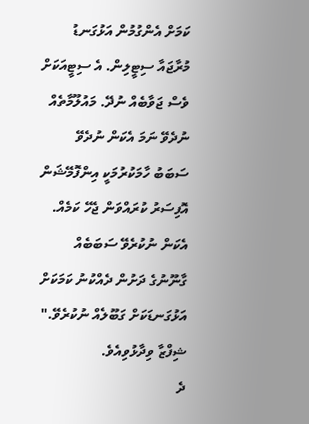ކަމަށް އެންގުމުން އަޅުގަނޑު މުރާޖައާ ސިޓީލިން. އެ ސިޓީއަކަށް ވެސް ޖަވާބެއް ނުދޭ. މައުލޫމާތެއް ނުދެވޭ ނަމަ އެކަން ނުދެވޭ ސަބަބު ހާމަކުރުމަކީ އިންފޮމޭޝަން އޮފިސަރު ކުރައްވަން ޖެހޭ ކަމެއް. އެކަން ނުކުރެވޭ ސަބަބެއް ގާނޫނުގެ ދަށުން ދެއްކުނު ކަމަކަށް އަޅުގަނޑަކަށް ގަބޫލެއް ނުކުރެވޭ." ޝިފްޒާ ވިދާޅުވިއެވެ.
ދެ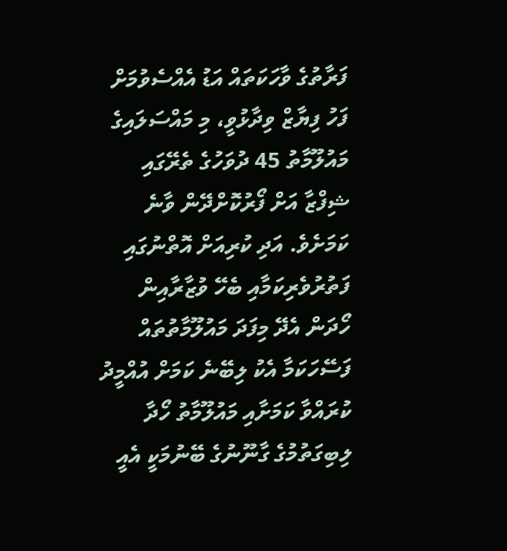ފަރާތުގެ ވާހަކަތައް އަޑު އެއްސެވުމަށް ފަހު ފިޔާޒް ވިދާޅުވީ، މި މައްސަލައިގެ މައުލޫމާތު 45 ދުވަހުގެ ތެރޭގައި ޝިފްޒާ އަށް ފޯރުކޮށްދޭން ވާނެ ކަމަށެވެ. އަދި ކުރިއަށް އޮތްނުގައި ފަތުރުވެރިކަމާއި ބެހޭ ވުޒާރާއިން ހޯދަން އެދޭ މިފަދަ މައުލޫމާތުތައް ފަސޭހަކަމާ އެކު ލިބޭނެ ކަމަށް އުއްމީދު ކުރައްވާ ކަމަށާއި މައުލޫމާތު ހޯދާ ލިބިގަތުމުގެ ގާނޫނުގެ ބޭނުމަކީ އެއީ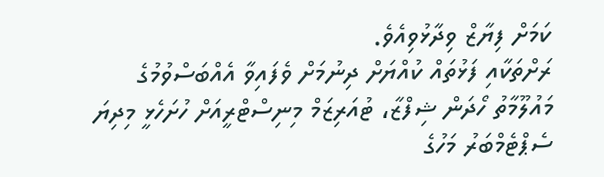ކަމަށް ފިޔާޒް ވިދާޅުވިއެވެ.
ރަށްތަކާއި ފަޅުތައް ކުއްޔަށް ދިނުމަށް ވެފައިވާ އެއްބަސްވުމުގެ މައުލޫމާތު ހޯދަން ޝިފްޒާ، ޓުއަރިޒަމް މިނިސްޓްރީއަށް ހުށަހެޅީ މިދިޔަ ސެޕްޓެމްބަރު މަހުގެ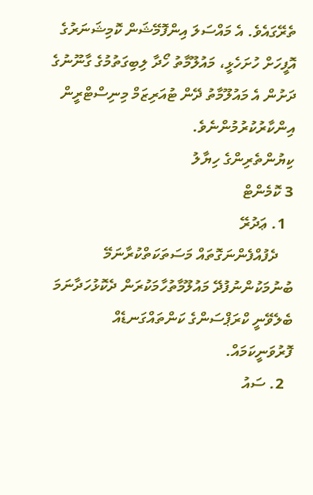ތެރޭގައެވެ. އެ މައްސަލަ އިންފޮމޭޝަން ކޮމިޝަނަރުގެ އޮފީހަށް ހުށަހެޅީ، މައުލޫމާތު ހޯދާ ލިބިގަތުމުގެ ގާނޫނުގެ ދަށުން އެ މައުލޫމާތު ދޭން ޓުއަރިޒަމް މިނިސްޓްރީން އިންކާރުކުރުމުންނެވެ.
ކިޔުންތެރިންގެ ހިޔާލު
3 ކޮމެންޓް
  1. ޢަދުރޭ
    ދެފުއްފެންނަގޮތައް މަސަތަކަތްކުރާނަމޭ ބުނުމަކުންނުފުދޭ މައުލޫމާތުހާމަކުރަން ދެކޮޅުހަދާނަމަ ބެލެވޭނީ ކްރަޕްސަންގެ ކަންތައްގަނޑެއް ފޮރުވަނީކަމައް.
  2. ސައު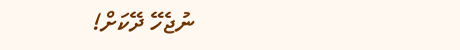ނުޖެހޭ ދޭކަށް!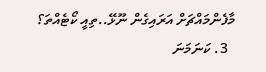މާފެންމައްޗަށް އަރައިގެން ނޫޅޭ..ތިއީ ކޯޓެއްތަ؟
  3. ކަނަމަނަ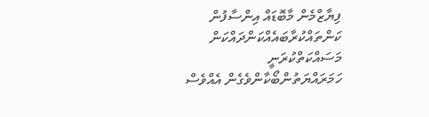ފިޔާޒްމެން މާބޮޑައް އިންސާފުން ކަންތައްކުރާބައެއްކަންދައްކަން މަސައްކަތްކުރަނީ ހަމަރައްޔަތުންބޯކާންވެގެން އެއްވެސް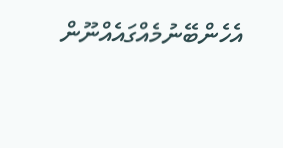އެހެންބޭނުމެއްގައެއްނޫން